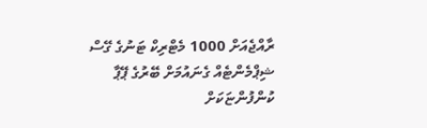ރާއްޖެއަށް 1000 މެޓްރިކް ޓަނުގެ ގޭސް ޝިޕްމެންޓެއް ގެނައުމަށް ބޭރުގެ ޕޭޕާ ކުންފުންޏަކަށް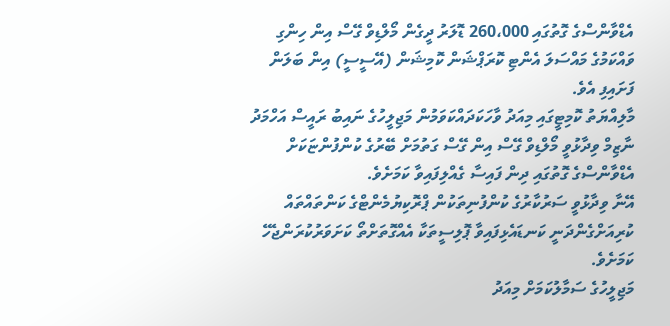އެޑްވާންސްގެ ގޮތުގައި 260،000 ޑޮލަރު ދީގެން މޯލްޑިވް ގޭސް އިން ހިންގި ވައްކަމުގެ މައްސަލަ އެންޓި ކޮރަޕްޝަން ކޮމިޝަން (އޭސީސީ) އިން ބަލަން ފަށައިފި އެވެ.
މާލިއްޔަތު ކޮމިޓީގައި މިއަދު ވާހަކަދައްކަވަމުން މަޖިލީހުގެ ނައިބު ރައީސް އަހްމަދު ނާޒިމް ވިދާޅުވީ މޯލްޑިވް ގޭސް އިން ގޭސް ގަތުމަށް ބޭރުގެ ކުންފުންޏަކަށް އެޑްވާންސްގެ ގޮތުގައި ދިން ފައިސާ ގެއްލިފައިވާ ކަމަށެވެ.
އޭނާ ވިދާޅުވީ ސަރުކާރުގެ ކުންފުނިތަކުން ޕްރޮކިޔުމެންޓްގެ ކަންތައްތައް ކުރިއަށްގެންދަނީ ކަނޑައެޅިފައިވާ ޕޮލިސީތަކާ އެއްގޮތަށްތޯ ކަށަވަރުކުރަންޖެހޭ ކަމަށެވެ.
މަޖިލީހުގެ ސަމާލުކަމަށް މިއަދު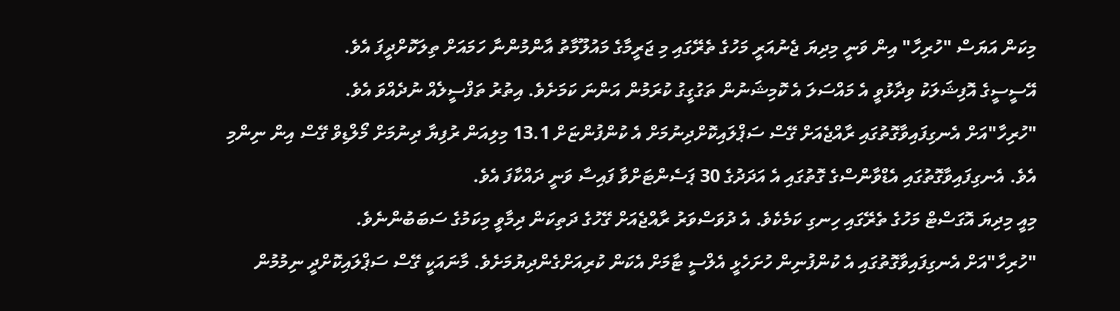މިކަން އަޔަސް "ހުރިހާ" އިން ވަނީ މިދިޔަ ޖެނުއަރީ މަހުގެ ތެރޭގައި މި ޖަރީމާގެ މައުލޫމާތު އާންމުންނާ ހަމައަށް ތިލަކޮށްދީފަ އެވެ.
އޭސީސީގެ އޮފިޝަލަކު ވިދާޅުވީ އެ މައްސަލަ އެ ކޮމިޝަނުން ތަގުގީގު ކުރަމުން އަންނަ ކަމަށެވެ. އިތުރު ތަފްސީލެއް ނުދެއްވަ އެވެ.
"ހުރިހާ"އަށް އެނގިފައިވާގޮތުގައި ރާއްޖެއަށް ގޭސް ސަޕްލައިކޮށްދިނުމަށް އެ ކުންފުންޏަށް 13.1 މިލިއަން ރުފިޔާ ދިނުމަށް މޯލްޑިވް ގޭސް އިން ނިންމި އެވެ. އެނގިފައިވާގޮތުގައި އެޑްވާންސްގެ ގޮތުގައި އެ އަދަދުގެ 30 ޕަސެންޓަށްވާ ފައިސާ ވަނީ ދައްކާފަ އެވެ.
މިއީ މިދިޔަ އޮގަސްޓް މަހުގެ ތެރޭގައި ހިނގި ކަމެކެވެ. އެ ދުވަސްވަރު ރާއްޖެއަށް ގޭހުގެ ދަތިކަން ދިމާވީ މިކަމުގެ ސަބަބުންނެވެ.
"ހުރިހާ"އަށް އެނގިފައިވާގޮތުގައި އެ ކުންފުނިން ހުށަހެޅީ އެލްސީ ޓާމަށް އެކަން ކުރިއަށްގެންދިޔުމަށެވެ. މާނައަކީ ގޭސް ސަޕްލައިކޮށްދީ ނިމުމުން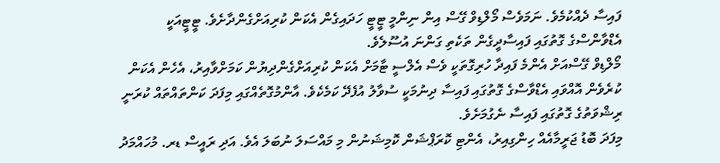ފައިސާ ދެއްކުމެވެ. ނަމަވެސް މޯލްޑިވް ގޭސް އިން ނިންމީ ޓީޓީ ހަދައިގެން އެކަން ކުރިއަށްގެންދާށެވެ. ޓީޓީއަކީ އެޑްވާންސްގެ ގޮތުގައި ފައިސާދީގެން ތަކެތި ގަންނަ އުސޫލެވެ.
މޯލްޑިވް ގޭސްއަށް އެންމެ ފައިދާ ހުރިގޮތަކީ ވެސް އެލްސީ ޓާމަށް އެކަން ކުރިއަށްގެންދިޔުން ކަމަށްވާއިރު، އެހެން އެކަން ކުރެވެން އޮއްވައި އެޑްވާސްގެ ގޮތުގައި ފައިސާ ދިނުމަކީ ސުވާލު އުފެދޭ ކަމެކެވެ. އާންމުގޮތެއްގައި މިފަދަ ކަންތައްތައް ކުރަނީ ރިޝްވަތުގެ ގޮތުގައި ފައިސާ ނެގުމަށެވެ.
މިފަދަ ބޮޑު ޖަރީމާއެއް ހިންގިއިރު، އެންޓި ކޮރަޕްޝަން ކޮމިޝަނުން މި މައްސަލަ ނުބަލަ އެވެ. އަދި ރައީސް ޑރ. މުހައްމަދު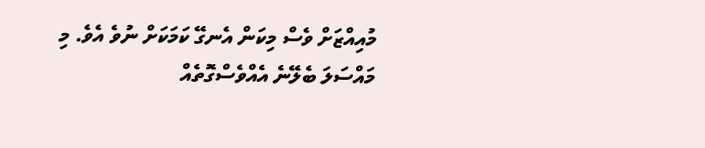މުއިއްޒަށް ވެސް މިކަން އެނގޭ ކަމަކަށް ނުވެ އެވެ. މި މައްސަލަ ބެލޭނެ އެއްވެސްގޮތެއް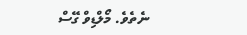ނެތެވެ. މޯލްޑިވް ގޭސް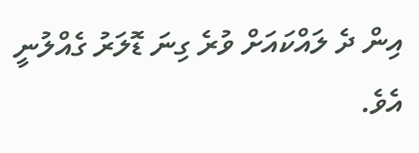އިން ދެ ލައްކައަށް ވުރެ ގިނަ ޑޮލަރު ގެއްލުނީ އެވެ.